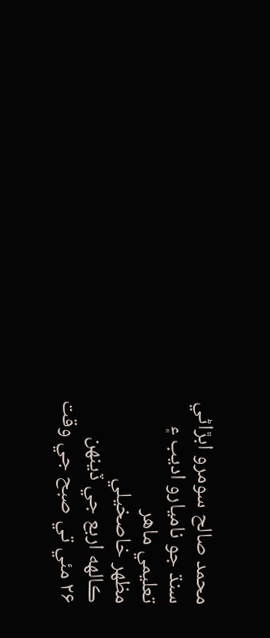محمد صالح سومرو ابڙاڻي
سنڌ جو ناميارو اديب ۽
تعليمي ماهر
مظھر خاصخيلي
ڪالهه اربع جي ڏينهن
۲۶ مئي تي صبح جي وقت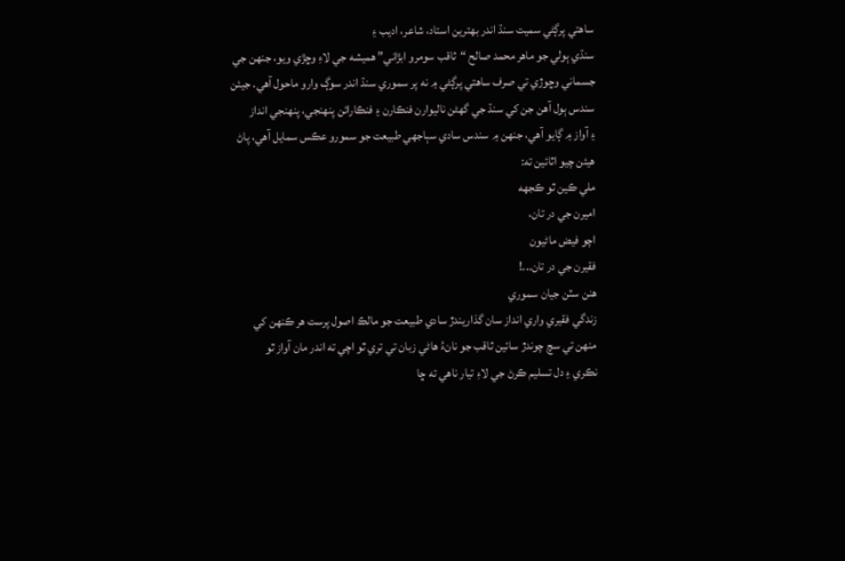ساهتي پرڳڻي سميت سنڌ اندر بهترين استاد، شاعر، اديب ۽
سنڌي ٻولي جو ماهر محمد صالح “ثاقب سومرو ابڙاني” هميشه جي لاءِ وڇڙي ويو، جنهن جي
جسماني وڇوڙي تي صرف ساهتي پرڳڻي ۾ نه پر سموري سنڌ اندر سوڳ وارو ماحول آهي. جيئن
سندس ٻول آهن جن کي سنڌ جي گهڻن ناليوارن فنڪارن ۽ فنڪارائن پنهنجي، پنهنجي انداز
۽ آواز ۾ ڳايو آهي، جنهن ۾ سندس سادي سٻاجهي طبيعت جو سمورو عڪس سمايل آهي، پاڻ
هيئن چيو اٿائين ته:
ملي ڪين ٿو ڪجهه
اميرن جي در تان،
اچو فيض ماڻيون
فقيرن جي در تان...!
هنن سٽن جيان سموري
زندگي فقيري واري انداز سان گذاريندڙ سادي طبيعت جو مالڪ اصول پرست هر ڪنهن کي
منهن تي سچ چوندڙ سائين ثاقب جو نانءُ هاڻي زبان تي تري ٿو اچي ته اندر مان آواز ٿو
نڪري ۽ دل تسليم ڪرڻ جي لاءِ تيار ناهي ته ڇا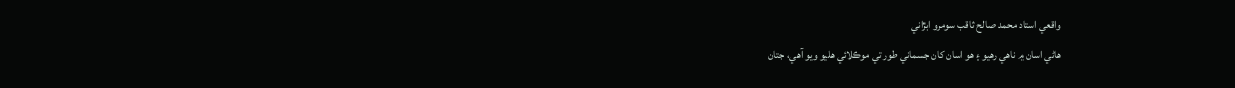واقعي استاد محمد صالح ثاقب سومرو ابڙاني
هاڻي اسان ۾ ناهي رهيو ۽ هو اسان کان جسماني طور تي موڪلائي هليو ويو آهي، جتان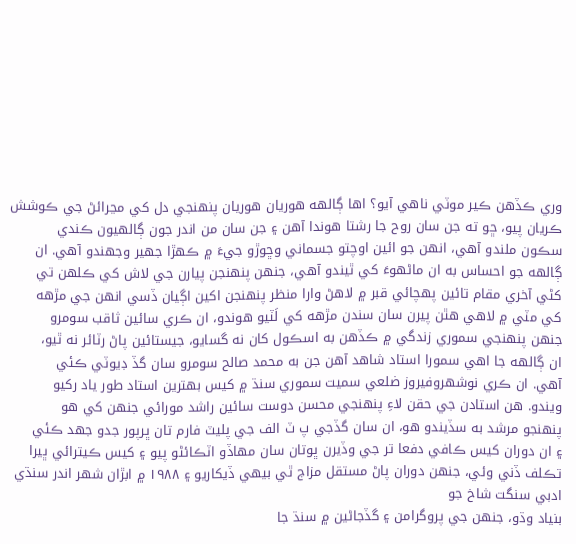وري ڪڏهن ڪير موٽي ناهي آيو؟ اها ڳالهه هوريان هوريان پنهنجي دل کي مڃرائڻ جي ڪوشش
ڪريان پيو، ڇو ته جن سان روح جا رشتا هوندا آهن ۽ جن سان من اندر جون ڳالهيون ڪندي
سڪون ملندو آهي، انهن جو ائين اوچتو جسماني وڇوڙو جيءَ ۾ ڪهڙا جهير وجهندو آهي. ان
ڳالهه جو احساس به ان ماڻهوءَ کي ٿيندو آهي، جنهن پنهنجن پيارن جي لاش کي ڪلهن تي
کڻي آخري مقام تائين پهچائي قبر ۾ لاهڻ وارا منظر پنهنجن اکين اڳيان ڏسي انهن جي مڙهه
کي مٽي ۾ لاهي هٿن پيرن سان سندن مڙهه کي لَٽيو هوندو، ان ڪري سائين ثاقب سومرو
جنهن پنهنجي سموري زندگي ۾ ڪڏهن به اسڪول کان نه گسايو، جيستائين پاڻ رٽائر نه ٿيو،
ان ڳالهه جا اهي سمورا استاد شاهد آهن جن به محمد صالح سومرو سان گڏ ڊيوٽي ڪئي
آهي. ان ڪري نوشهروفيروز ضلعي سميت سموري سنڌ ۾ کيس بهترين استاد طور ياد رکيو
ويندو. هن استادن جي حقن لاءِ پنهنجي محسن دوست سائين راشد مورائي جنهن کي هو
پنهنجو مرشد به سڏيندو هو، ان سان گڏجي پ ٽ الف جي پليٽ فارم تان ڀرپور جدو جهد ڪئي
۽ ان دوران کيس ڪافي دفعا تر جي وڏيرن ڀوتان سان مهاڏو اٽڪائڻو پيو ۽ کيس ڪيترائي ڀيرا
تڪلف ڏني وئي، جنهن دوران پاڻ مستقل مزاج ٿي بيهي ڏيکاريو ۽ ۱۹۸۸ ۾ ابڙان شهر اندر سنڌي ادبي سنگت شاخ جو
بنياد وڌو، جنهن جي پروگرامن ۽ گڏجاڻين ۾ سنڌ جا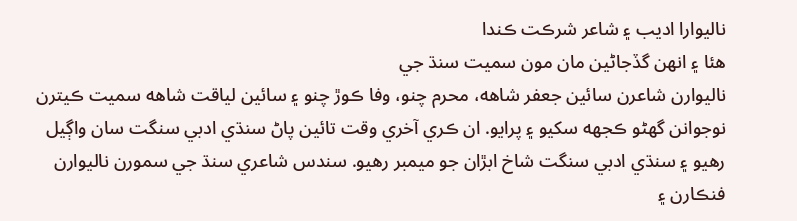ناليوارا اديب ۽ شاعر شرڪت ڪندا
هئا ۽ انهن گڏجاڻين مان مون سميت سنڌ جي
ناليوارن شاعرن سائين جعفر شاهه، محرم چنو، وفا ڪوڙ چنو ۽ سائين لياقت شاهه سميت ڪيترن
نوجوانن گهڻو ڪجهه سکيو ۽ پرايو. ان ڪري آخري وقت تائين پاڻ سنڌي ادبي سنگت سان واڳيل
رهيو ۽ سنڌي ادبي سنگت شاخ ابڙان جو ميمبر رهيو. سندس شاعري سنڌ جي سمورن ناليوارن
فنڪارن ۽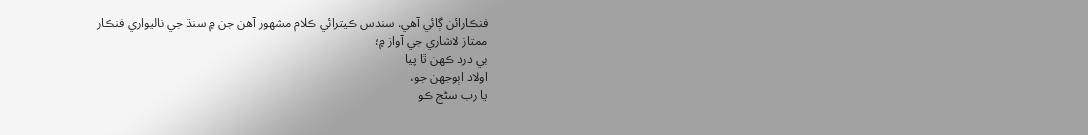فنڪارائن ڳائي آهي. سندس ڪيترائي ڪلام مشهور آهن جن ۾ سنڌ جي ناليواري فنڪار
ممتاز لاشاري جي آواز ۾؛
بي درد ڪهن ٿا پيا
اولاد اٻوجهن جو،
يا رب سڻج ڪو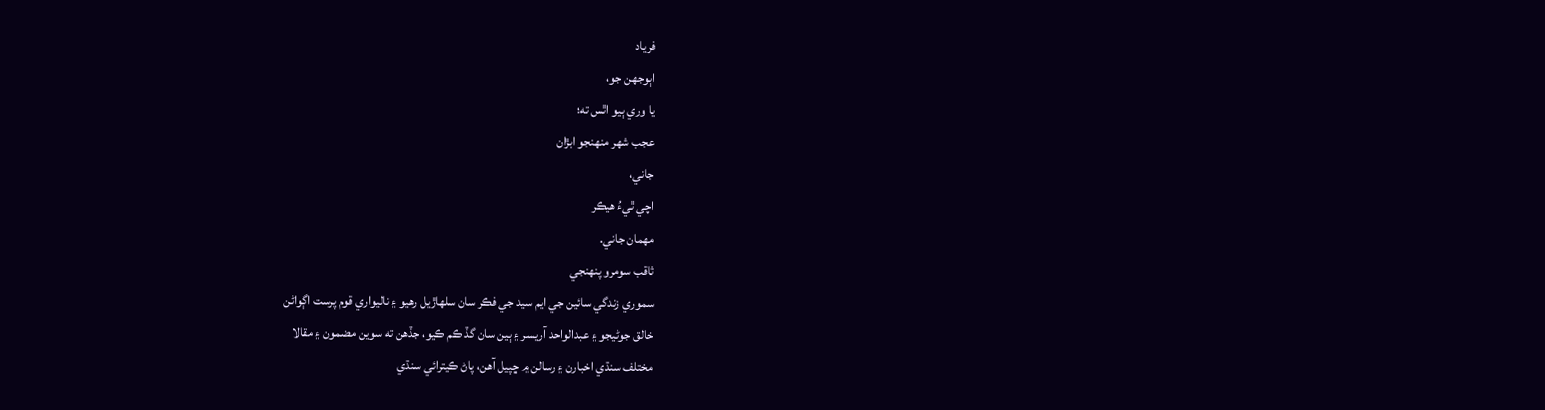فرياد
اٻوجهن جو،
يا وري ٻيو اٿس ته؛
عجب شهر منهنجو ابڙان
جاني،
اچي ٿيءُ هيڪر
مهمان جاني.
ثاقب سومرو پنهنجي
سموري زندگي سائين جي ايم سيد جي فڪر سان سلهاڙيل رهيو ۽ ناليواري قوم پرست اڳواڻن
خالق جوڻيجو ۽ عبدالواحد آريسر ۽ ٻين سان گڏ ڪم ڪيو، جڏهن ته سوين مضمون ۽ مقالا
مختلف سنڌي اخبارن ۽ رسالن ۾ ڇپيل آهن، پاڻ ڪيترائي سنڌي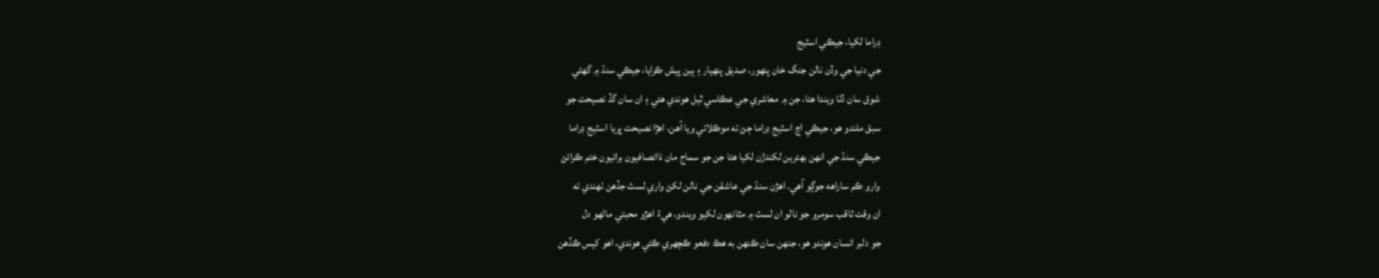ڊراما لکيا، جيڪي اسٽيج
جي دنيا جي وڏن نالن جنگ خان پنهور، صديق پنهيار ۽ ٻين پيش ڪرايا، جيڪي سنڌ ۾ گهڻي
شوق سان ڏٺا ويندا هئا، جن ۾ معاشري جي عڪاسي ٿيل هوندي هئي ۽ ان سان گڏ نصيحت جو
سبق ملندو هو، جيڪي اڄ اسٽيج ڊراما ڄڻ ته موڪلائي ويا آهن، اهڙا نصيحت ڀريا اسٽيج ڊراما
جيڪي سنڌ جي انهن بهترين لکندڙن لکيا هئا جن جو سماج مان ناانصافيون برائيون ختم ڪرائڻ
وارو ڪم ساراهه جوڳو آهي. اهڙن سنڌ جي عاشقن جي نالن لکڻ واري لسٽ جڏهن ٺهندي ته
ان وقت ثاقب سومرو جو نالو ان لسٽ ۾ مٿانهون لکيو ويندو، هيءُ اهڙو محبتي ماڻهو دل
جو دلبر انسان هوندو هو، جنهن سان ڪنهن به هڪ دفعو ڪچهري ڪئي هوندي، اهو کيس ڪڏهن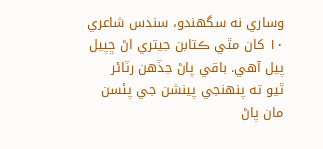وساري نه سگهندو، سندس شاعري ۱۰ کان مٿي ڪتابن جيتري اڻ ڇپيل پيل آهي. باقي پاڻ جڏهن رٽائر
ٿيو ته پنهنجي پينشن جي پئسن مان پاڻ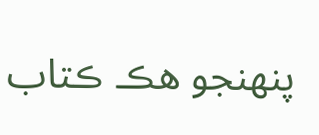پنهنجو هڪ ڪتاب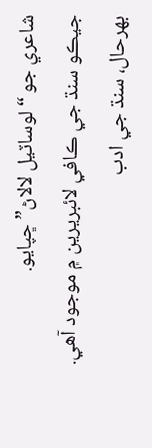شاعري جو “لوساٽيل لالاڻ” ڇپايو.
جيڪو سنڌ جي ڪافي لائبريرين ۾ موجود آهي. بهرحال، سنڌ جي ادب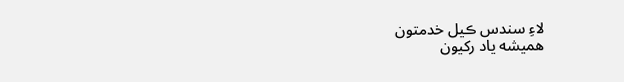لاءِ سندس ڪيل خدمتون
هميشه ياد رکيون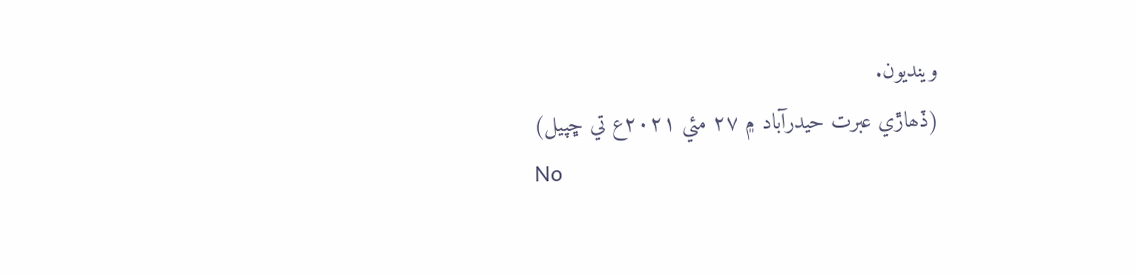وينديون.
(ڏھاڙي عبرت حيدرآباد ۾ ۲۷ مئي ۲۰۲۱ع تي ڇپيل)
No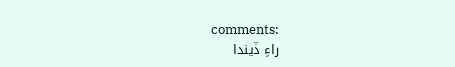comments:
راءِ ڏيندا